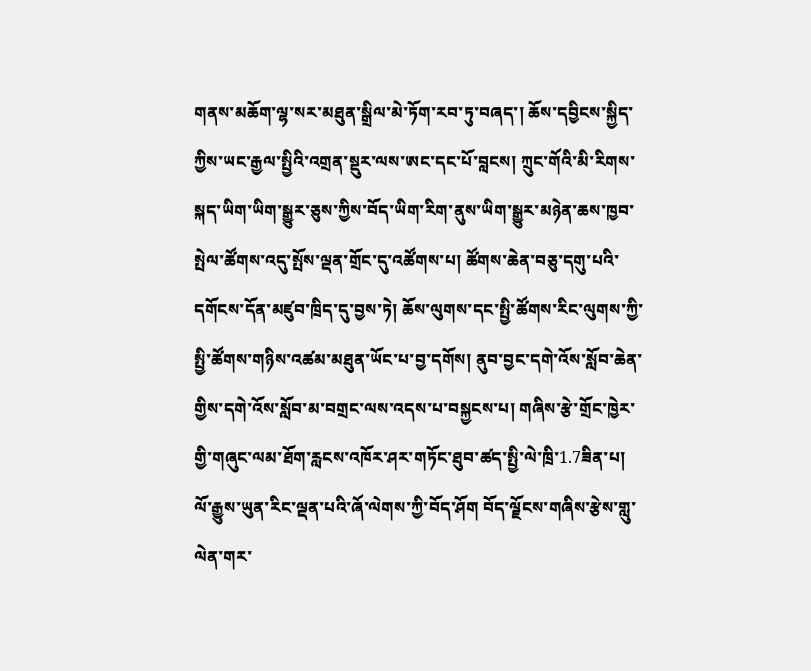གནས་མཆོག་ལྷ་སར་མཐུན་སྒྲིལ་མེ་ཏོག་རབ་ཏུ་བཞད་། ཆོས་དབྱིངས་སྐྱིད་ཀྱིས་ཡང་རྒྱལ་སྤྱིའི་འགྲན་སྡུར་ལས་ཨང་དང་པོ་བླངས། ཀྲུང་གོའི་མི་རིགས་སྐད་ཡིག་ཡིག་སྒྱུར་ཅུས་ཀྱིས་བོད་ཡིག་རིག་ནུས་ཡིག་སྒྱུར་མཉེན་ཆས་ཁྱབ་སྤེལ་ཚོགས་འདུ་སྤོས་ལྡན་གྲོང་དུ་འཚོགས་པ། ཚོགས་ཆེན་བཅུ་དགུ་པའི་དགོངས་དོན་མཛུབ་ཁྲིད་དུ་བྱས་ཏེ། ཆོས་ལུགས་དང་སྤྱི་ཚོགས་རིང་ལུགས་ཀྱི་སྤྱི་ཚོགས་གཉིས་འཚམ་མཐུན་ཡོང་པ་བྱ་དགོས། ནུབ་བྱང་དགེ་འོས་སློབ་ཆེན་གྱིས་དགེ་འོས་སློབ་མ་བགྲང་ལས་འདས་པ་བསྐྱངས་པ། གཞིས་རྩེ་གྲོང་ཁྱེར་གྱི་གཞུང་ལམ་ཐོག་རླངས་འཁོར་ཤར་གཏོང་ཐུབ་ཚད་སྤྱི་ལེ་ཁྲི་1.7ཟིན་པ། ལོ་རྒྱུས་ཡུན་རིང་ལྡན་པའི་ཞོ་ལེགས་ཀྱི་བོད་ཤོག བོད་ལྗོངས་གཞིས་རྩེས་གླུ་ལེན་གར་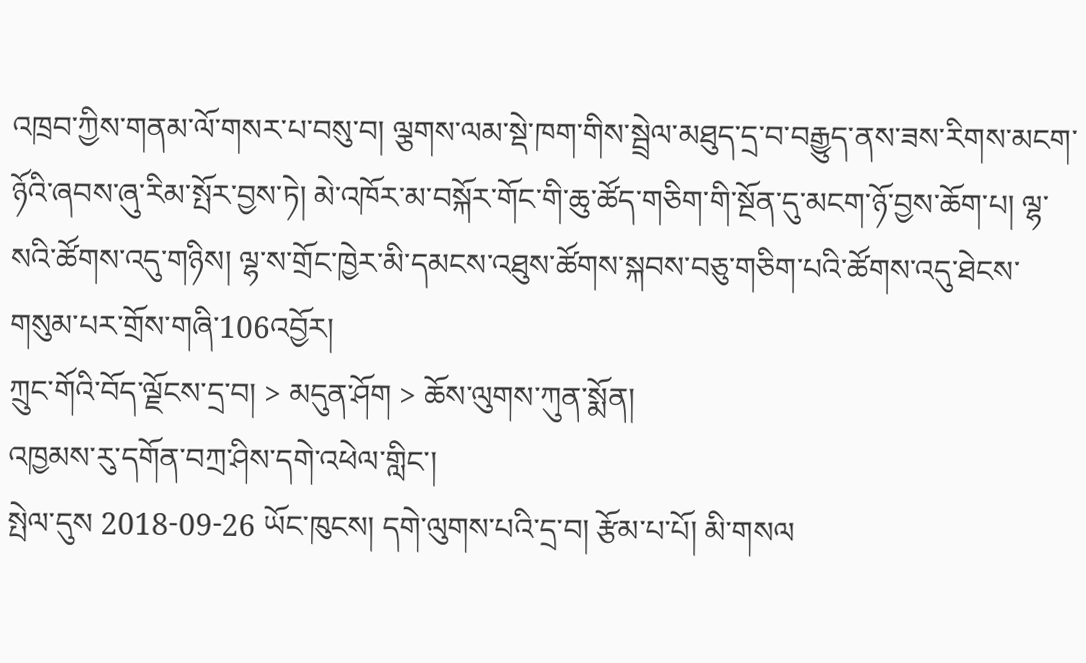འཁྲབ་ཀྱིས་གནམ་ལོ་གསར་པ་བསུ་བ། ལྕགས་ལམ་སྡེ་ཁག་གིས་སྦྲེལ་མཐུད་དྲ་བ་བརྒྱུད་ནས་ཟས་རིགས་མངག་ཉོའི་ཞབས་ཞུ་རིམ་སྤོར་བྱས་ཏེ། མེ་འཁོར་མ་བསྐོར་གོང་གི་ཆུ་ཚོད་གཅིག་གི་སྔོན་དུ་མངག་ཉོ་བྱས་ཆོག་པ། ལྷ་སའི་ཚོགས་འདུ་གཉིས། ལྷ་ས་གྲོང་ཁྱེར་མི་དམངས་འཐུས་ཚོགས་སྐབས་བཅུ་གཅིག་པའི་ཚོགས་འདུ་ཐེངས་གསུམ་པར་གྲོས་གཞི་106འབྱོར།
ཀྲུང་གོའི་བོད་ལྗོངས་དྲ་བ། > མདུན་ཤོག > ཆོས་ལུགས་ཀུན་སྨོན།
འཁྱམས་རུ་དགོན་བཀྲ་ཤིས་དགེ་འཕེལ་གླིང་།
སྤེལ་དུས 2018-09-26 ཡོང་ཁུངས། དགེ་ལུགས་པའི་དྲ་བ། རྩོམ་པ་པོ། མི་གསལ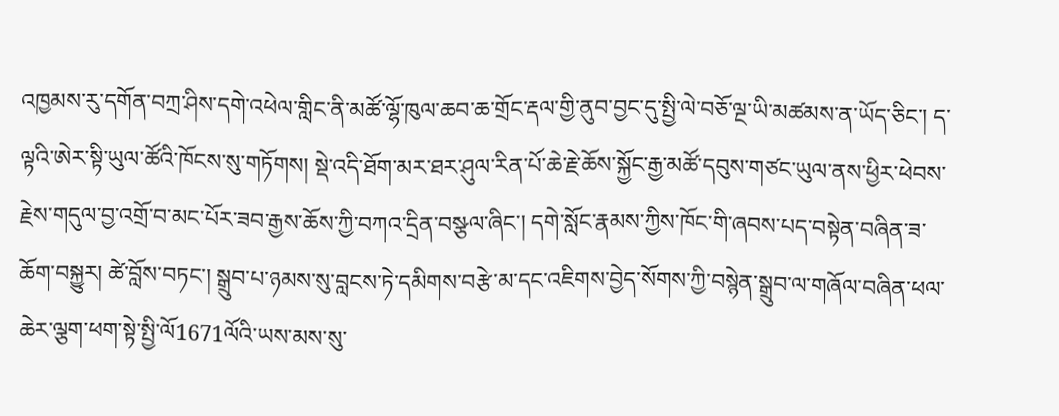འཁྱམས་རུ་དགོན་བཀྲ་ཤིས་དགེ་འཕེལ་གླིང་ནི་མཚོ་ལྷོ་ཁུལ་ཆབ་ཆ་གྲོང་རྡལ་གྱི་ནུབ་བྱང་དུ་སྤྱི་ལེ་བཅོ་ལྔ་ཡི་མཚམས་ན་ཡོད་ཅིང་། ད་ལྟའི་ཨེར་སྟི་ཡུལ་ཚོའི་ཁོངས་སུ་གཏོགས། སྡེ་འདི་ཐོག་མར་ཐར་ཤུལ་རིན་པོ་ཆེ་རྗེ་ཆོས་སྐྱོང་རྒྱ་མཚོ་དབུས་གཙང་ཡུལ་ནས་ཕྱིར་ཕེབས་རྗེས་གདུལ་བྱ་འགྲོ་བ་མང་པོར་ཟབ་རྒྱས་ཆོས་ཀྱི་བཀའ་དྲིན་བསྩལ་ཞིང་། དགེ་སློང་རྣམས་ཀྱིས་ཁོང་གི་ཞབས་པད་བསྟེན་བཞིན་ཟ་ཆོག་བསྐྱུར། ཚེ་བློས་བཏང་། སྒྲུབ་པ་ཉམས་སུ་བླངས་ཏེ་དམིགས་བརྩེ་མ་དང་འཇིགས་བྱེད་སོགས་ཀྱི་བསྙེན་སྒྲུབ་ལ་གཞོལ་བཞིན་ཕལ་ཆེར་ལྕག་ཕག་སྟེ་སྤྱི་ལོ1671ལོའི་ཡས་མས་སུ་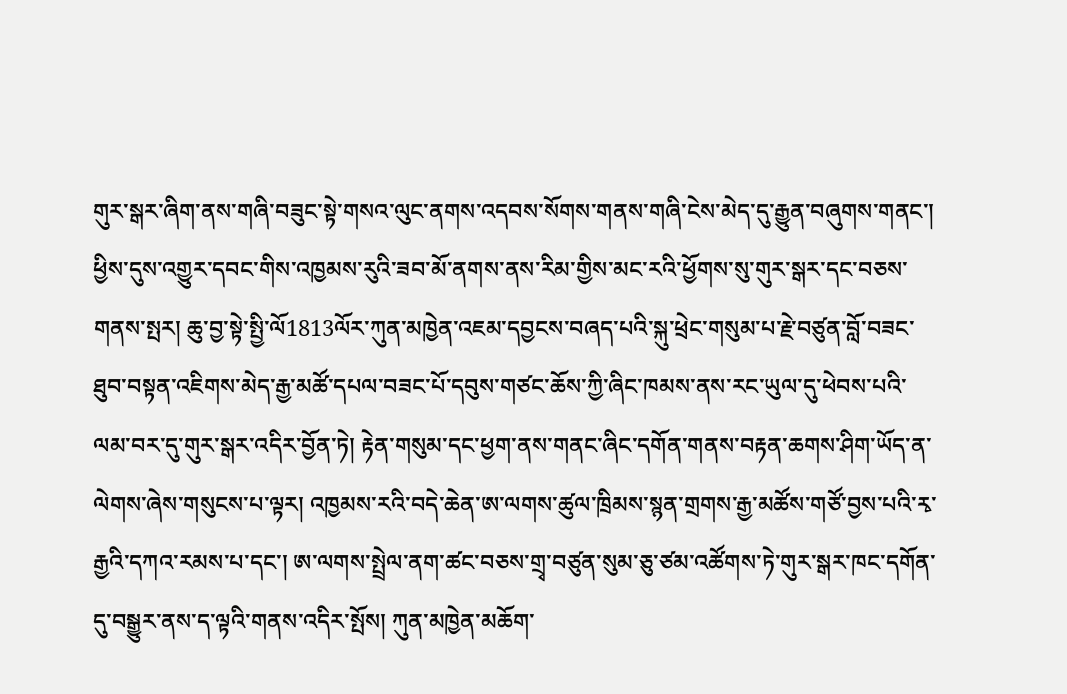གུར་སྒར་ཞིག་ནས་གཞི་བཟུང་སྟེ་གསའ་ལུང་ནགས་འདབས་སོགས་གནས་གཞི་ངེས་མེད་དུ་རྒྱུན་བཞུགས་གནང་། ཕྱིས་དུས་འགྱུར་དབང་གིས་འཁྱམས་རུའི་ཟབ་མོ་ནགས་ནས་རིམ་གྱིས་མང་རའི་ཕྱོགས་སུ་གུར་སྒར་དང་བཅས་གནས་སྤར། ཆུ་བྱ་སྟེ་སྤྱི་ལོ1813ལོར་ཀུན་མཁྱེན་འཇམ་དབྱངས་བཞད་པའི་སྐུ་ཕྲེང་གསུམ་པ་རྗེ་བཙུན་བློ་བཟང་ཐུབ་བསྟན་འཇིགས་མེད་རྒྱ་མཚོ་དཔལ་བཟང་པོ་དབུས་གཙང་ཆོས་ཀྱི་ཞིང་ཁམས་ནས་རང་ཡུལ་དུ་ཕེབས་པའི་ལམ་བར་དུ་གུར་སྒར་འདིར་བྱོན་ཏེ། རྟེན་གསུམ་དང་ཕྱག་ནས་གནང་ཞིང་དགོན་གནས་བརྟན་ཆགས་ཤིག་ཡོད་ན་ལེགས་ཞེས་གསུངས་པ་ལྟར། འཁྱམས་རའི་བདེ་ཆེན་ཨ་ལགས་ཚུལ་ཁྲིམས་སྙན་གྲགས་རྒྱ་མཚོས་གཙོ་བྱས་པའི་རྭ་རྒྱའི་དཀའ་རམས་པ་དང་། ཨ་ལགས་སྤྲེལ་ནག་ཚང་བཅས་གྲྭ་བཙུན་སུམ་ཅུ་ཙམ་འཚོགས་ཏེ་གུར་སྒར་ཁང་དགོན་དུ་བསྒྱུར་ནས་ད་ལྟའི་གནས་འདིར་སྤོས། ཀུན་མཁྱེན་མཆོག་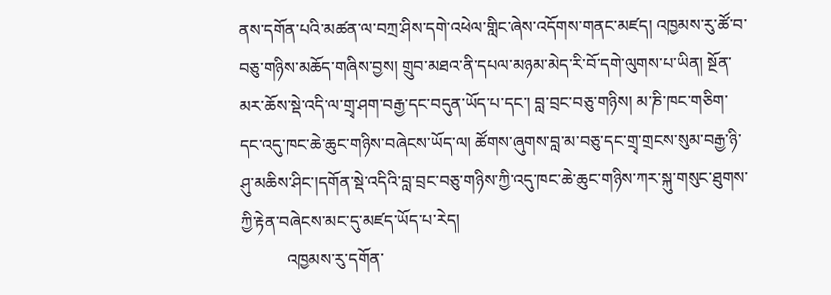ནས་དགོན་པའི་མཚན་ལ་བཀྲ་ཤིས་དགེ་འཕེལ་གླིང་ཞེས་འདོགས་གནང་མཛད། འཁྱམས་རུ་ཚོ་བ་བཅུ་གཉིས་མཆོད་གཞིས་བྱས། གྲུབ་མཐའ་ནི་དཔལ་མཉམ་མེད་རི་བོ་དགེ་ལུགས་པ་ཡིན། སྔོན་མར་ཆོས་སྡེ་འདི་ལ་གྲྭ་ཤག་བརྒྱ་དང་བདུན་ཡོད་པ་དང་། བླ་བྲང་བཅུ་གཉིས། མ་ཎི་ཁང་གཅིག་དང་འདུ་ཁང་ཆེ་ཆུང་གཉིས་བཞེངས་ཡོད་ལ། ཚོགས་ཞུགས་བླ་མ་བཅུ་དང་གྲྭ་གྲངས་སུམ་བརྒྱ་ཉི་ཤུ་མཆིས་ཤིང་།དགོན་སྡེ་འདིའི་བླ་བྲང་བཅུ་གཉིས་ཀྱི་འདུ་ཁང་ཆེ་ཆུང་གཉིས་ཀར་སྐུ་གསུང་ཐུགས་ཀྱི་རྟེན་བཞེངས་མང་དུ་མཛད་ཡོད་པ་རེད།
           འཁྱམས་རུ་དགོན་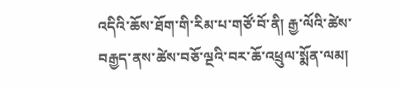འདིའི་ཆོས་ཐོག་གི་རིམ་པ་གཙོ་བོ་ནི། རྒྱ་ལོའི་ཚེས་བརྒྱད་ནས་ཚེས་བཅོ་ལྔའི་བར་ཆོ་འཕྲུལ་སྨོན་ལམ།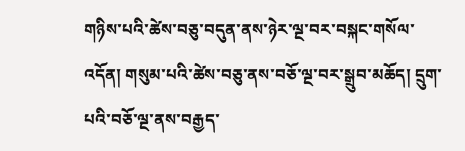གཉིས་པའི་ཚེས་བཅུ་བདུན་ནས་ཉེར་ལྔ་བར་བསྐང་གསོལ་འདོན། གསུམ་པའི་ཚེས་བཅུ་ནས་བཅོ་ལྔ་བར་སྒྲུབ་མཆོད། དྲུག་པའི་བཅོ་ལྔ་ནས་བརྒྱད་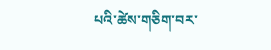པའི་ཚེས་གཅིག་བར་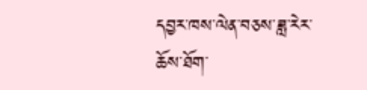དབྱར་ཁས་ལེན་བཅས་ཟླ་རེར་ཆོས་ཐོག་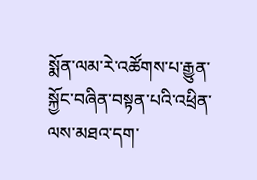སྨོན་ལམ་རེ་འཚོགས་པ་རྒྱུན་སྐྱོང་བཞིན་བསྟན་པའི་འཕྲིན་ལས་མཐའ་དག་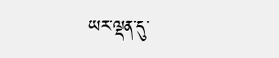ཡར་ལྡན་དུ་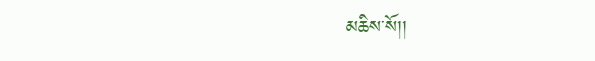མཆིས་སོ།།